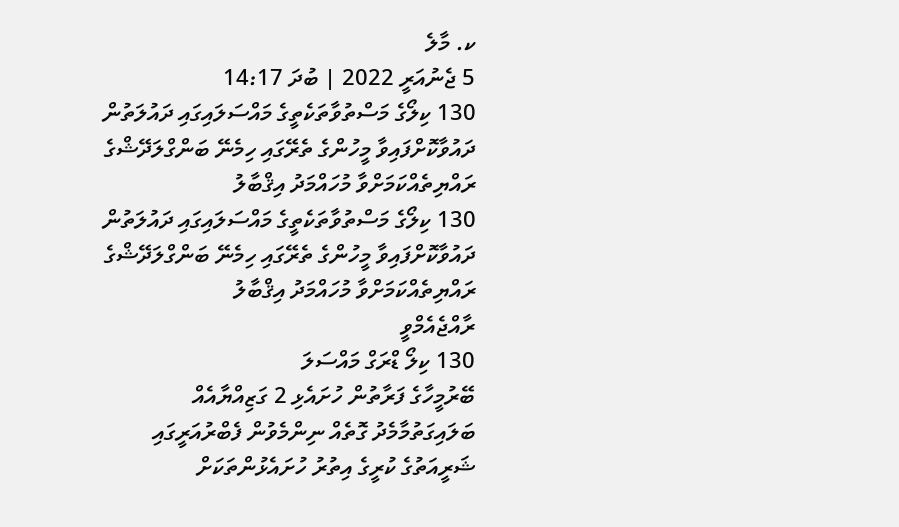ކ. މާލެ
5 ޖެނުއަރީ 2022 | ބުދަ 14:17
130 ކިލޯގެ މަސްތުވާތަކެތީގެ މައްސަލައިގައި ދައުލަތުން ދައުވާކޮށްފައިވާ މީހުންގެ ތެރޭގައި ހިމެނޭ ބަންގްލަދޭޝްގެ ރައްޔިތެއްކަމަށްވާ މުހައްމަދު އިޤްބާލު
130 ކިލޯގެ މަސްތުވާތަކެތީގެ މައްސަލައިގައި ދައުލަތުން ދައުވާކޮށްފައިވާ މީހުންގެ ތެރޭގައި ހިމެނޭ ބަންގްލަދޭޝްގެ ރައްޔިތެއްކަމަށްވާ މުހައްމަދު އިޤްބާލު
ރާއްޖެއެމްވީ
130 ކިލޯ ޑްރަގް މައްސަލަ
ބޭރުމީހާގެ ފަރާތުން ހުށައެޅި 2 ގަޒިއްޔާއެއް ބަލައިގަތުމާމެދު ގޮތެއް ނިންމެވުން ފެބްރުއަރީގައި
ޝަރީއަތުގެ ކުރީގެ އިތުރު ހުށައެޅުންތަކަށް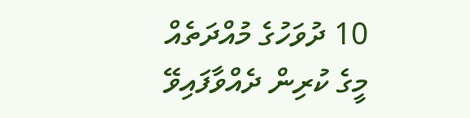10 ދުވަހުގެ މުއްދަތެއް މީގެ ކުރިން ދެއްވާފައިވޭ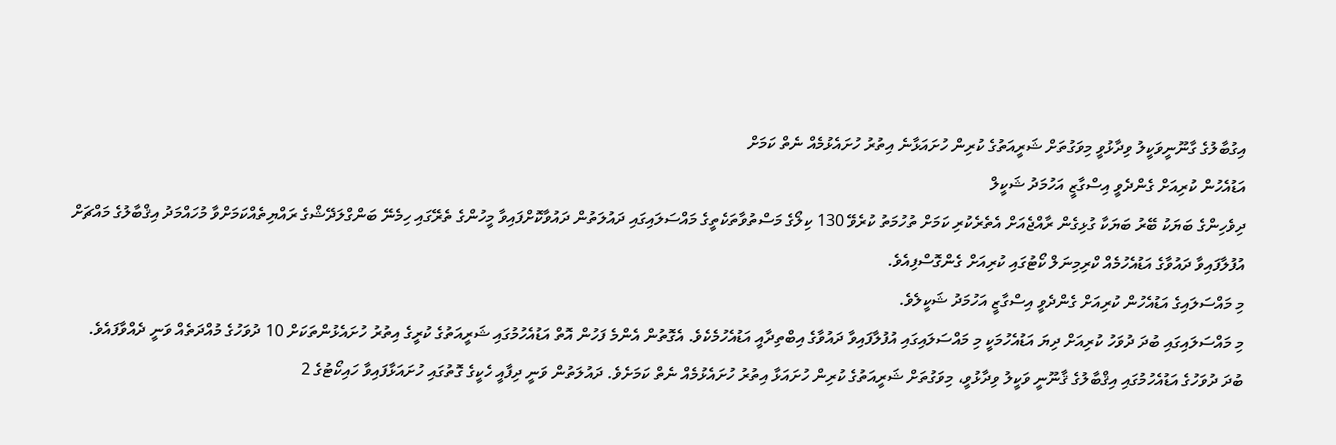އިގުބާލުގެ ގާނޫނީވަކީލު ވިދާޅުވީ މިވަގުތަށް ޝަރީއަތުގެ ކުރިން ހުށައަޅާނެ އިތުރު ހުށައެޅުމެއް ނެތް ކަމަށް
އަޑުއެހުން ކުރިއަށް ގެންދެވީ އިސްގާޒީ އަހުމަދު ޝަކީލް
ދިވެހިންގެ ބަޔަކު ބޭރު ބަޔަކާ ގުޅިގެން ރާއްޖެއަށް އެތެރެކުރި ކަމަށް ތުހުމަތު ކުރެވޭ 130 ކިލޯގެ މަސްތުވާތަކެތީގެ މައްސަލައިގައި ދައުލަތުން ދައުވާކޮށްފައިވާ މީހުންގެ ތެރޭގައި ހިމެނޭ ބަންގްލަދޭޝްގެ ރައްޔިތެއްކަމަށްވާ މުހައްމަދު އިޤްބާލުގެ މައްޗަށް އުފުލާފައިވާ ދައުވާގެ އަޑުއެހުމެއް ކްރިމިނަލް ކޯޓުގައި ކުރިއަށް ގެންގޮސްފިއެވެ.
މި މައްސަލައިގެ އަޑުއެހުން ކުރިއަށް ގެންދެވީ އިސްގާޒީ އަހުމަދު ޝަކީލެވެ.
މި މައްސަލައިގައި ބުދަ ދުވަހު ކުރިއަށް ދިޔަ އަޑުއެހުމަކީ މި މައްސަލައިގައި އުފުލާފައިވާ ދައުވާގެ އިބްތިދާއީ އަޑުއެހުމެކެވެ. އެގޮތުން އެންމެ ފަހުން އޮތް އަޑުއެހުމުގައި ޝަރީއަތުގެ ކުރީގެ އިތުރު ހުށައެޅުންތަކަށް 10 ދުވަހުގެ މުއްދަތެއް ވަނީ ދެއްވާފައެވެ.
ބުދަ ދުވަހުގެ އަޑުއެހުމުގައި އިޤްބާލުގެ ޤާނޫނީ ވަކީލު ވިދާޅުވީ، މިވަގުތަށް ޝަރީއަތުގެ ކުރިން ހުށައަޅާ އިތުރު ހުށައެޅުމެއް ނެތް ކަމަށެވެ. ދައުލަތުން ވަނީ ދިފާއީ ހެކީގެ ގޮތުގައި ހުށައަޅާފައިވާ ހައިކޯޓުގެ 2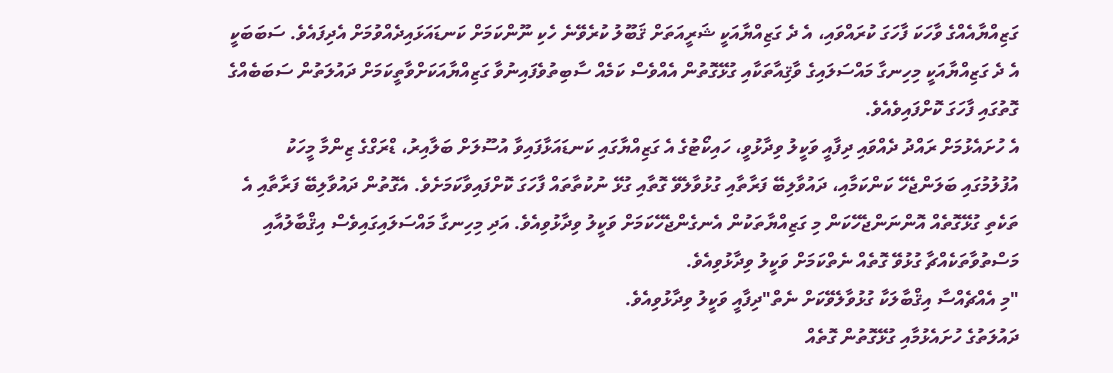ގަޒިއްޔާއެއްގެ ވާހަކަ ފާހަގަ ކުރައްވައި، އެ ދެ ގަޒިއްޔާއަކީ ޝަރީއަތަށް ޤަބޫލު ކުރެވޭނެ ހެކި ނޫންކަމަށް ކަނޑައަޅައިދެއްވުމަށް އެދިފައެވެ. ސަބަބަކީ އެ ދެ ގަޒިއްޔާއަކީ މިހިނގާ މައްސަލައިގެ ވާޤިއާތަކާއި ގުޅޭގޮތުން އެއްވެސް ކަމެއް ސާބިތުވެފައިނުވާ ގަޒިއްޔާއަކަށްވާތީކަމަށް ދައުލަތުން ސަބަބެއްގެ ގޮތުގައި ފާހަގަ ކޮށްފައިވެއެވެ.
އެ ހުށައެޅުމަށް ރައްދު ދެއްވައި ދިފާއީ ވަކީލު ވިދާޅުވީ، ހައިކޯޓުގެ އެ ގަޒިއްޔާގައި ކަނޑައަޅާފައިވާ އުސޫލަށް ބަލާއިރު، ޑްރަގްގެ ޒިންމާ މީހަކު އުފުލުމުގައި ބަލަންޖެހޭ ކަންކަމާއި، ދައުވާލިބޭ ފަރާތާއި ގުޅުވާލެވޭ ގޮތާއި ގުޅޭ ނުކުތާތައް ފާހަގަ ކޮށްފައިވާކަމަށެވެ. އެގޮތުން ދައުވާލިބޭ ފަރާތާއި އެ ތަކެތި ގުޅޭގޮތެއް އޮންނަންޖެހޭކަން މި ގަޒިއްޔާތަކުން އެނގެންޖެހޭކަމަށް ވަކީލު ވިދާޅުވިއެވެ. އަދި މިހިނގާ މައްސަލައިގައިވެސް އިޤްބާލުއާއި މަސްތުވާތަކެއްޗާ ގުޅުވޭ ގޮތެއް ނެތްކަމަށް ވަކީލު ވިދާޅުވިއެވެ.
"މި އެއްޗެއްސާ އިޤްބާލަކާ ގުޅުވާލެވޭކަށް ނެތް"ދިފާއީ ވަކީލު ވިދާޅުވިއެވެ.
ދައުލަތުގެ ހުށައެޅުމާއި ގުޅޭގޮތުން ގޮތެއް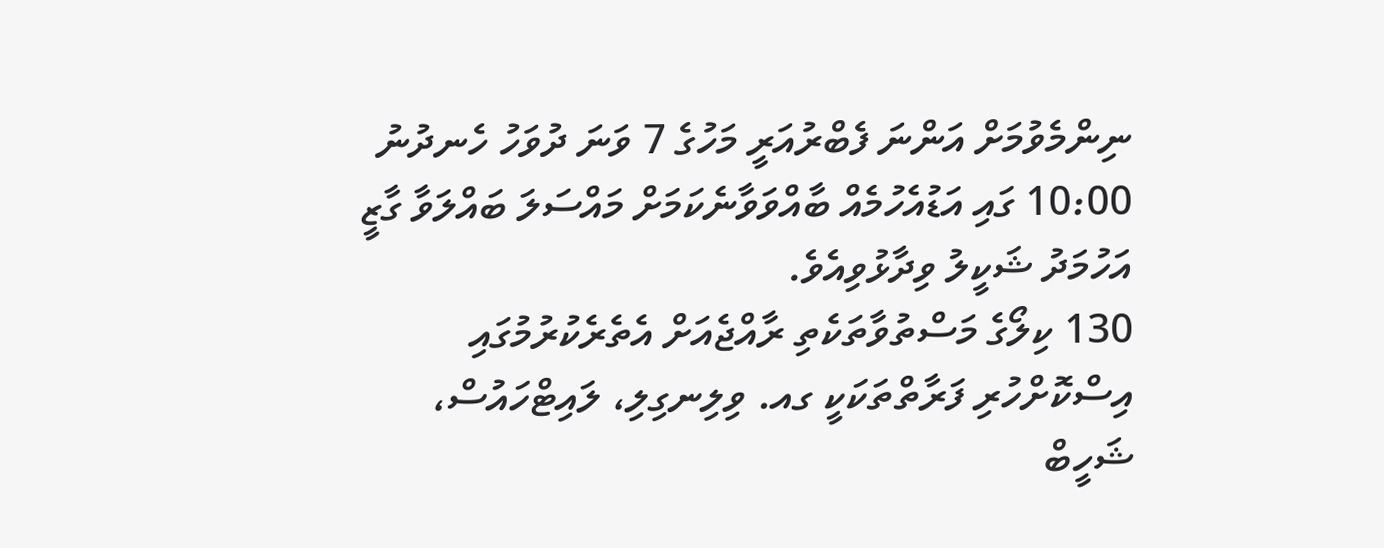ނިންމެވުމަށް އަންނަ ފެބްރުއަރީ މަހުގެ 7 ވަނަ ދުވަހު ހެނދުނު 10:00 ގައި އަޑުއެހުމެއް ބާއްވަވާނެކަމަށް މައްސަލަ ބައްލަވާ ގާޒީ އަހުމަދު ޝަކީލު ވިދާޅުވިއެވެ.
130 ކިލޯގެ މަސްތުވާތަކެތި ރާއްޖެއަށް އެތެރެކުރުމުގައި އިސްކޮށްހުރި ފަރާތްތަކަކީ ގއ. ވިލިނގިލި، ލައިޓްހައުސް، ޝަހީބް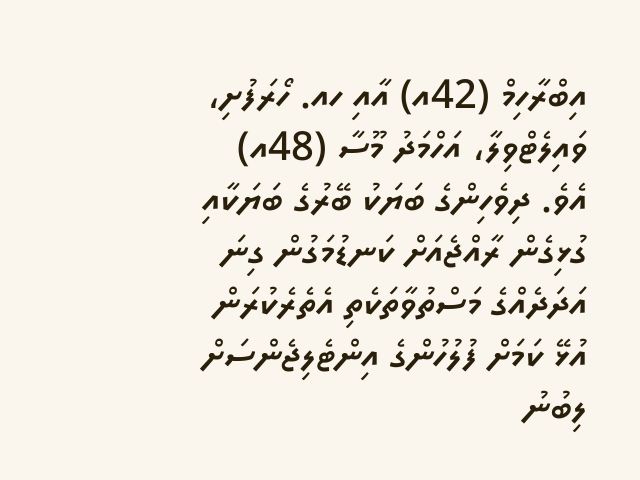އިބްރާހިމް (42އ) އާއި ހއ. ހޯރަފުށި، ވައިލެޓްވިލާ، އަހްމަދު މޫސާ (48އ) އެވެ. ދިވެހިންގެ ބަޔަކު ބޭރުގެ ބަޔަކާއި ގުޅިގެން ރާއްޖެއަށް ކަނޑުމަގުން ގިނަ އަދަދެއްގެ މަސްތުވާތަކެތި އެތެރެކުރަން އުޅޭ ކަމަށް ފުލުހުންގެ އިންޓެލިޖެންސަށް ލިބުނު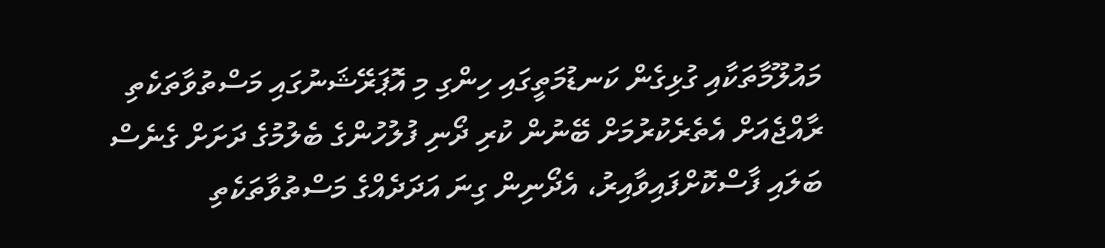މައުލޫމާތަކާއި ގުޅިގެން ކަނޑުމަތީގައި ހިންގި މި އޮޕަރޭޝަނުގައި މަސްތުވާތަކެތި ރާއްޖެއަށް އެތެރެކުރުމަށް ބޭނުން ކުރި ދޯނި ފުލުހުންގެ ބެލުމުގެ ދަށަށް ގެނެސް ބަލައި ފާސްކޮށްފައިވާއިރު، އެދޯނިން ގިނަ އަދަދެއްގެ މަސްތުވާތަކެތި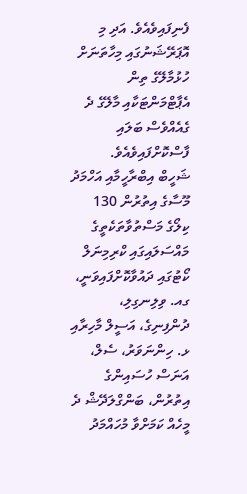ފެނިފައިވެއެވެ. އަދި މި އޮޕަރޭޝަނުގައި މިހާތަނަށް ހުޅުމާލޭގެ ތިން އެޕާޓްމަންޓަކާއި މާލޭގެ ދެ ގެއެއްވެސް ބަލައި ފާސްކޮށްފައިވެއެވެ.
ޝަހީބް އިބްރާހީމާއި އަހްމަދު މޫސާގެ އިތުރުން 130 ކިލޯގެ މަސްތުވާތަކެތީގެ މައްސަލައިގައި ކްރިމިނަލް ކޯޓުގައި ދައުވާކޮށްފައިވަނީ، ގއ. ވިލިނގިލި، ދުންފިނިގެ، އަސީލް މާހިރާއި ޅ. ހިންނަވަރު، ސެލް، އަނަސް ހުސައިންގެ އިތުރުން، ބަންގްލަދޭޝް ދެ މީހެއް ކަމަށްވާ މުހައްމަދު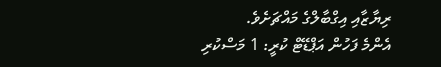ރިޔާޒާއި އިގްބާލްގެ މައްޗަށެވެ.
އެންމެ ފަހުން އަޕްޑޭޓް ކުރީ: 1 މަސްކުރި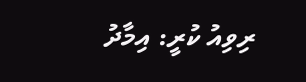ރިވިއު ކުރީ: އިމާދު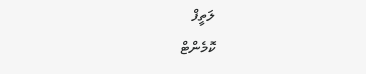ލަތީފް
ކޮމެންޓް